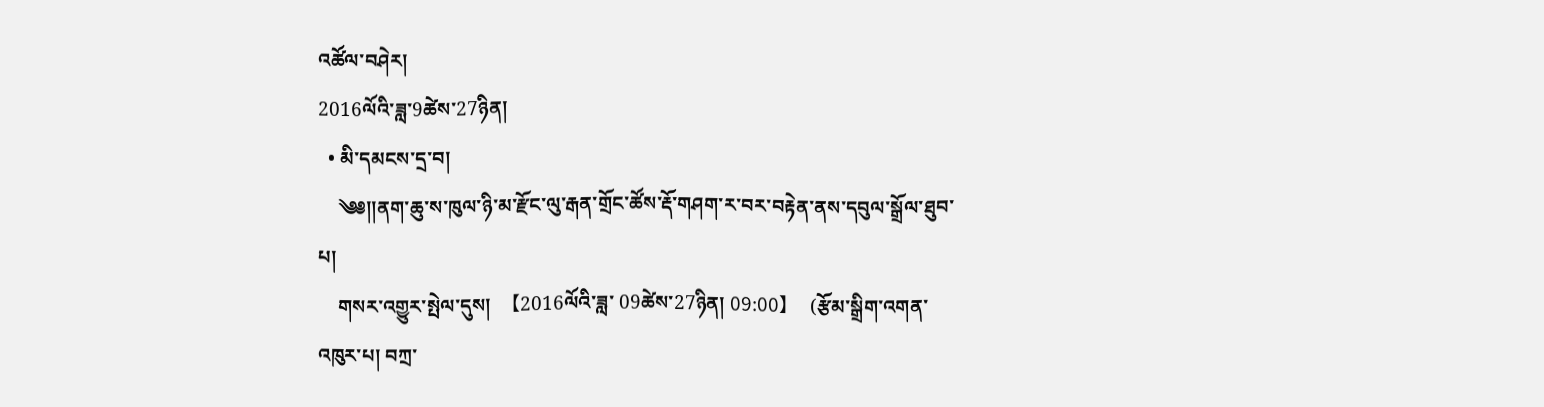འཚོལ་བཤེར།
2016ལོའི་ཟླ་9ཚེས་27ཉིན།
  • མི་དམངས་དྲ་བ།
    ༄༅།།ནག་ཆུ་ས་ཁུལ་ཉི་མ་རྫོང་ལུ་རྒན་གྲོང་ཚོས་རྡོ་གཤག་ར་བར་བརྟེན་ནས་དབུལ་སྒྲོལ་ཐུབ་པ།
    གསར་འགྱུར་སྤེལ་དུས།  【2016ལོའི་ཟླ་ 09ཚེས་27ཉིན། 09:00】   (རྩོམ་སྒྲིག་འགན་འཁུར་པ། བཀྲ་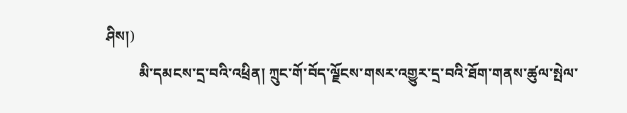ཤིས།)
         མི་དམངས་དྲ་བའི་འཕྲིན། ཀྲུང་གོ་བོད་ལྗོངས་གསར་འགྱུར་དྲ་བའི་ཐོག་གནས་ཚུལ་སྤེལ་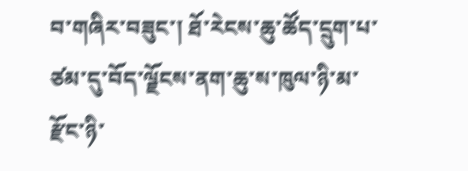བ་གཞིར་བཟུང་། ཐོ་རེངས་ཆུ་ཚོད་དྲུག་པ་ཙམ་དུ་བོད་ལྗོངས་ནག་ཆུ་ས་ཁུལ་ཉི་མ་རྫོང་ཉི་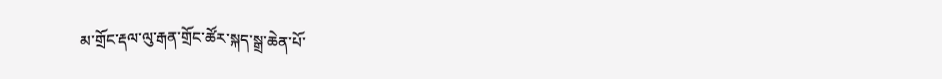མ་གྲོང་རྡལ་ལུ་རྒན་གྲོང་ཚོར་སྐད་སྒྲ་ཆེན་པོ་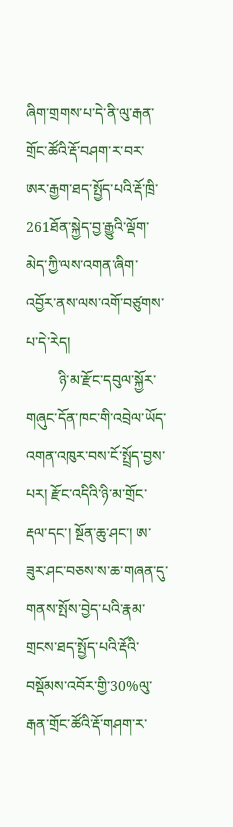ཞིག་གྲགས་པ་དེ་ནི་ལུ་རྒན་གྲོང་ཚོའི་རྡོ་བཤག་ར་བར་ཨར་རྒྱག་ཐད་སྤྱོད་པའི་རྡོ་ཁྲི་261ཐོན་སྐྱེད་བྱ་རྒྱུའི་ལྡོག་མེད་ཀྱི་ལས་འགན་ཞིག་འབྱོར་ནས་ལས་འགོ་བཙུགས་པ་དེ་རེད།
         ཉི་མ་རྫོང་དབུལ་སྐྱོར་གཞུང་དོན་ཁང་གི་འབྲེལ་ཡོད་འགན་འཁུར་བས་ངོ་སྤྲོད་བྱས་པར། རྫོང་འདིའི་ཉི་མ་གྲོང་རྡལ་དང་། སྔོན་ཆུ་ཤང་། ཨ་ཟུར་ཤང་བཅས་ས་ཆ་གཞན་དུ་གནས་སྤོས་བྱེད་པའི་རྣམ་གྲངས་ཐད་སྤྱོད་པའི་རྡོའི་བསྡོམས་འབོར་གྱི་30%ལུ་རྒན་གྲོང་ཚོའི་རྡོ་གཤག་ར་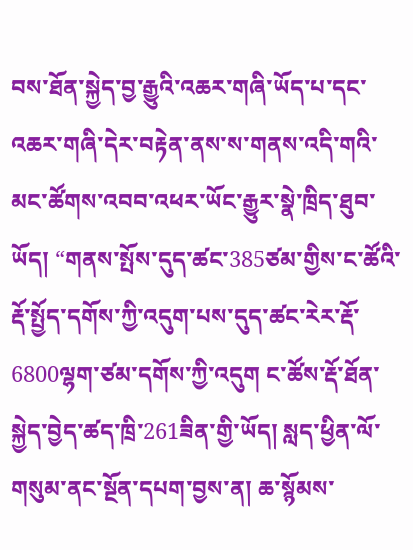བས་ཐོན་སྐྱེད་བྱ་རྒྱུའི་འཆར་གཞི་ཡོད་པ་དང་འཆར་གཞི་དེར་བརྟེན་ནས་ས་གནས་འདི་གའི་མང་ཚོགས་འབབ་འཕར་ཡོང་རྒྱུར་སྣེ་ཁྲིད་ཐུབ་ཡོད། “གནས་སྤོས་དུད་ཚང་385ཙམ་གྱིས་ང་ཚོའི་རྡོ་སྤྱོད་དགོས་ཀྱི་འདུག་པས་དུད་ཚང་རེར་རྡོ་6800ལྷག་ཙམ་དགོས་ཀྱི་འདུག ང་ཚོས་རྡོ་ཐོན་སྐྱེད་བྱེད་ཚད་ཁྲི་261ཟིན་གྱི་ཡོད། སླད་ཕྱིན་ལོ་གསུམ་ནང་སྔོན་དཔག་བྱས་ན། ཆ་སྙོམས་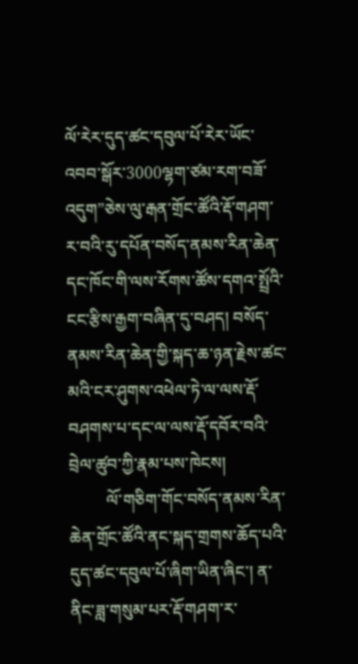ལོ་རེར་དུད་ཚང་དབུལ་པོ་རེར་ཡོང་འབབ་སྒོར་3000ལྷག་ཙམ་རག་བཟོ་འདུག”ཅེས་ལུ་རྒན་གྲོང་ཚོའི་རྡོ་གཤག་ར་བའི་རུ་དཔོན་བསོད་ནམས་རིན་ཆེན་དང་ཁོང་གི་ལས་རོགས་ཚོས་དགའ་སྤྲོའི་ངང་རྩིས་རྒྱག་བཞིན་དུ་བཤད། བསོད་ནམས་རིན་ཆེན་གྱི་སྐད་ཆ་ཉན་རྗེས་ཚང་མའི་ངར་ཤུགས་འཕེལ་ཏེ་ལ་ལས་རྡོ་བཤགས་པ་དང་ལ་ལས་རྡོ་དབོར་བའི་བྲེལ་ཚུབ་ཀྱི་རྣམ་པས་ཁེངས།
         ལོ་གཅིག་གོང་བསོད་ནམས་རིན་ཆེན་གྲོང་ཚོའི་ནང་སྐད་གྲགས་ཆོད་པའི་དུད་ཚང་དབུལ་པོ་ཞིག་ཡིན་ཞིང་། ན་ནིང་ཟླ་གསུམ་པར་རྡོ་གཤག་ར་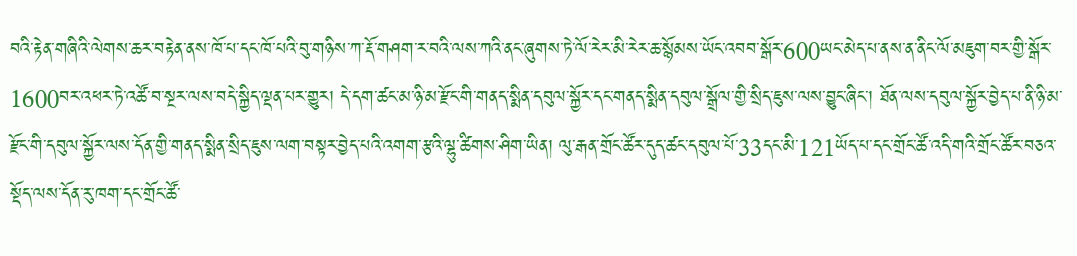བའི་རྟེན་གཞིའི་ལེགས་ཆར་བརྟེན་ནས་ཁོ་པ་དང་ཁོ་པའི་བུ་གཉིས་ཀ་རྡོ་གཤག་ར་བའི་ལས་ཀའི་ནང་ཞུགས་ཏེ་ལོ་རེར་མི་རེར་ཆ་སྙོམས་ཡོང་འབབ་སྒོར་600ཡང་མེད་པ་ནས་ན་ནིང་ལོ་མཇུག་བར་གྱི་སྒོར་1600བར་འཕར་ཏེ་འཚོ་བ་སྔར་ལས་བདེ་སྐྱིད་ལྡན་པར་གྱུར། དེ་དག་ཚང་མ་ཉི་མ་རྫོང་གི་གནད་སྨིན་དབུལ་སྐྱོར་དང་གནད་སྨིན་དབུལ་སྒྲོལ་གྱི་སྲིད་ཇུས་ལས་བྱུང་ཞིང་། ཐོན་ལས་དབུལ་སྐྱོར་བྱེད་པ་ནི་ཉི་མ་རྫོང་གི་དབུལ་སྐྱོར་ལས་དོན་གྱི་གནད་སྨིན་སྲིད་ཇུས་ལག་བསྟར་བྱེད་པའི་འགག་རྩའི་ལྷུ་ཚིགས་ཤིག་ཡིན། ལུ་རྒན་གྲོང་ཚོར་དུད་ཚང་དབུལ་པོ་33དང་མི་121ཡོད་པ་དང་གྲོང་ཚོ་འདི་གའི་གྲོང་ཚོར་བཅའ་སྡོད་ལས་དོན་རུ་ཁག་དང་གྲོང་ཚོ་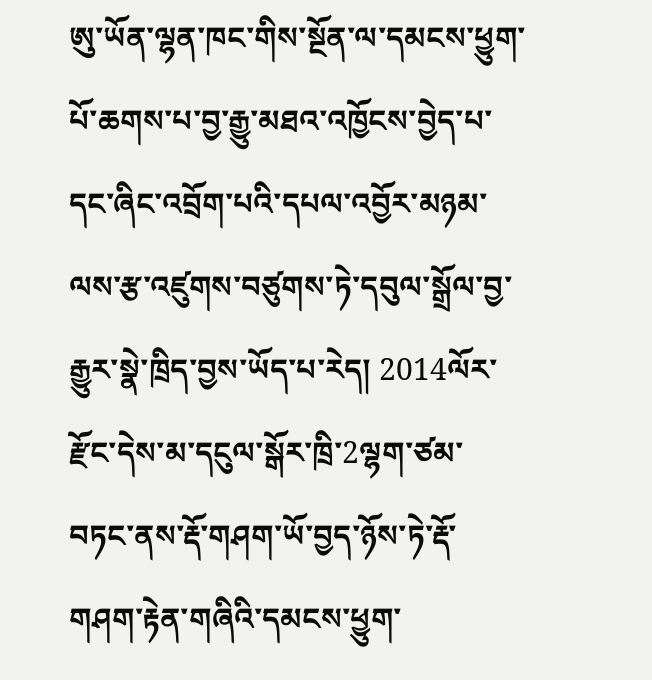ཨུ་ཡོན་ལྷན་ཁང་གིས་སྔོན་ལ་དམངས་ཕྱུག་པོ་ཆགས་པ་བྱ་རྒྱུ་མཐའ་འཁྱོངས་བྱེད་པ་དང་ཞིང་འབྲོག་པའི་དཔལ་འབྱོར་མཉམ་ལས་རྩ་འཛུགས་བཙུགས་ཏེ་དབུལ་སྒྲོལ་བྱ་རྒྱུར་སྣེ་ཁྲིད་བྱས་ཡོད་པ་རེད། 2014ལོར་རྫོང་དེས་མ་དངུལ་སྒོར་ཁྲི་2ལྷག་ཙམ་བཏང་ནས་རྡོ་གཤག་ཡོ་བྱད་ཉོས་ཏེ་རྡོ་གཤག་རྟེན་གཞིའི་དམངས་ཕྱུག་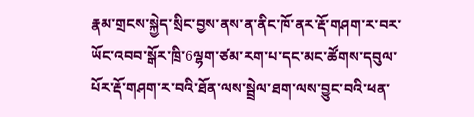རྣམ་གྲངས་སྐྱེད་སྲིང་བྱས་ནས་ན་ནིང་ཁོ་ནར་རྡོ་གཤག་ར་བར་ཡོང་འབབ་སྒོར་ཁྲི་6ལྷག་ཙམ་རག་པ་དང་མང་ཚོགས་དབུལ་པོར་རྡོ་གཤག་ར་བའི་ཐོན་ལས་སྦྲེལ་ཐག་ལས་བྱུང་བའི་ཕན་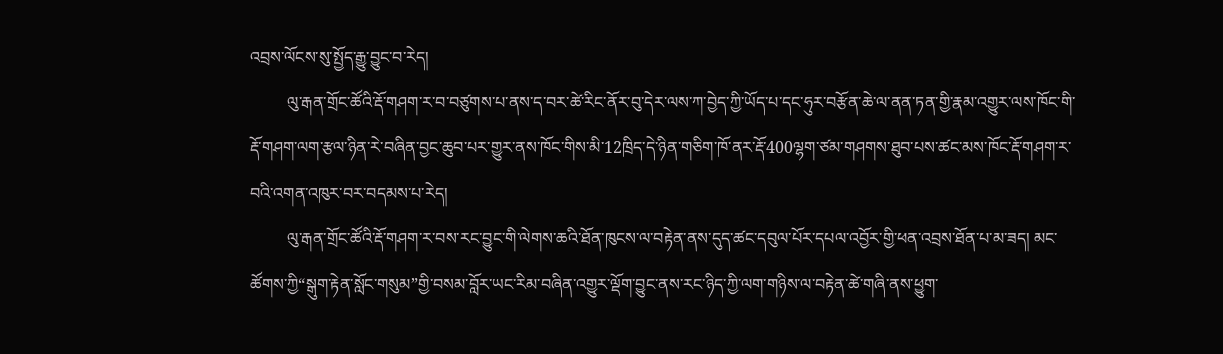འབྲས་ལོངས་སུ་སྤྱོད་རྒྱུ་བྱུང་བ་རེད།
         ལུ་རྒན་གྲོང་ཚོའི་རྡོ་གཤག་ར་བ་བཙུགས་པ་ནས་ད་བར་ཚེ་རིང་ནོར་བུ་དེར་ལས་ཀ་བྱེད་ཀྱི་ཡོད་པ་དང་ཧུར་བརྩོན་ཆེ་ལ་ནན་ཏན་གྱི་རྣམ་འགྱུར་ལས་ཁོང་གི་རྡོ་གཤག་ལག་རྩལ་ཉིན་རེ་བཞིན་བྱང་ཆུབ་པར་གྱུར་ནས་ཁོང་གིས་མི་12ཁྲིད་དེ་ཉིན་གཅིག་ཁོ་ནར་རྡོ་400ལྷག་ཙམ་གཤགས་ཐུབ་པས་ཚང་མས་ཁོང་རྡོ་གཤག་ར་བའི་འགན་འཁུར་བར་བདམས་པ་རེད།
         ལུ་རྒན་གྲོང་ཚོའི་རྡོ་གཤག་ར་བས་རང་བྱུང་གི་ལེགས་ཆའི་ཐོན་ཁུངས་ལ་བརྟེན་ནས་དུད་ཚང་དབུལ་པོར་དཔལ་འབྱོར་གྱི་ཕན་འབྲས་ཐོན་པ་མ་ཟད། མང་ཚོགས་ཀྱི“སྒུག་རྟེན་སློང་གསུམ”གྱི་བསམ་བློར་ཡང་རིམ་བཞིན་འགྱུར་ལྡོག་བྱུང་ནས་རང་ཉིད་ཀྱི་ལག་གཉིས་ལ་བརྟེན་ཚེ་གཞི་ནས་ཕྱུག་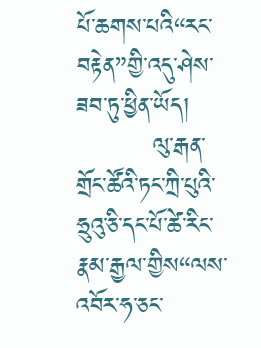པོ་ཆགས་པའི“རང་བརྟེན”གྱི་འདུ་ཤེས་ཟབ་ཏུ་ཕྱིན་ཡོད།
         ལུ་རྒན་གྲོང་ཚོའི་ཏང་ཀྲི་པུའི་ཧྲུའུ་ཅི་དང་པོ་ཚེ་རིང་རྣམ་རྒྱལ་གྱིས“ལས་འབོར་ཧ་ཅང་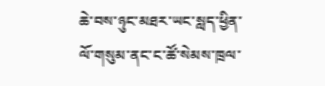ཆེ་བས་ཉུང་མཐར་ཡང་སླད་ཕྱིན་ལོ་གསུམ་ནང་ང་ཚོ་སེམས་ཁྲལ་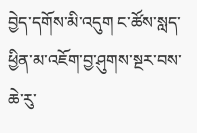བྱེད་དགོས་མི་འདུག ང་ཚོས་སླད་ཕྱིན་མ་འཇོག་བྱ་ཤུགས་སྔར་བས་ཆེ་རུ་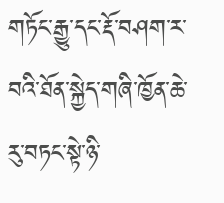གཏོང་རྒྱུ་དང་རྡོ་བཤག་ར་བའི་ཐོན་སྐྱེད་གཞི་ཁྱོན་ཆེ་རུ་བཏང་སྟེ་ཉི་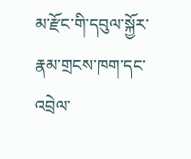མ་རྫོང་གི་དབུལ་སྐྱོར་རྣམ་གྲངས་ཁག་དང་འབྲེལ་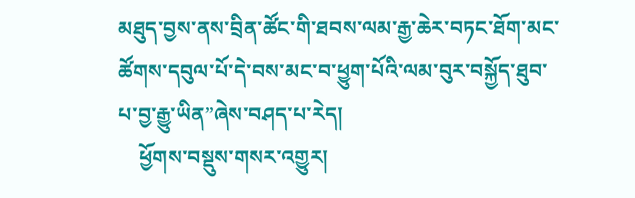མཐུད་བྱས་ནས་བྲིན་ཚོང་གི་ཐབས་ལམ་རྒྱ་ཆེར་བཏང་ཐོག་མང་ཚོགས་དབུལ་པོ་དེ་བས་མང་བ་ཕྱུག་པོའི་ལམ་བུར་བསྐྱོད་ཐུབ་པ་བྱ་རྒྱུ་ཡིན”ཞེས་བཤད་པ་རེད།
    ཕྱོགས་བསྡུས་གསར་འགྱུར།